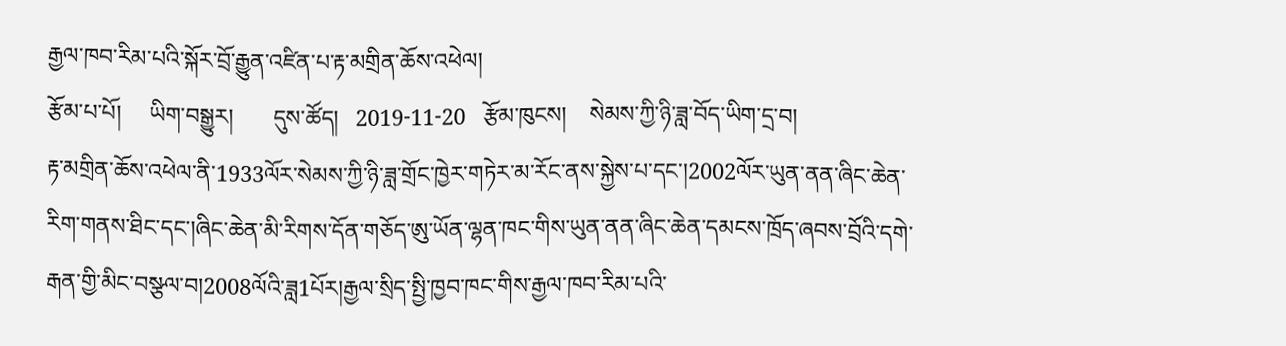རྒྱལ་ཁབ་རིམ་པའི་སྐོར་བྲོ་རྒྱུན་འཛིན་པ་རྟ་མགྲིན་ཆོས་འཕེལ།
རྩོམ་པ་པོ།     ཡིག་བསྒྱུར།       དུས་ཚོད།   2019-11-20   རྩོམ་ཁུངས།    སེམས་ཀྱི་ཉི་ཟླ་བོད་ཡིག་དྲ་བ།
རྟ་མགྲིན་ཆོས་འཕེལ་ནི་1933ལོར་སེམས་ཀྱི་ཉི་ཟླ་གྲོང་ཁྱེར་གཏེར་མ་རོང་ནས་སྐྱེས་པ་དང་།2002ལོར་ཡུན་ནན་ཞིང་ཆེན་རིག་གནས་ཐིང་དང་།ཞིང་ཆེན་མི་རིགས་དོན་གཅོད་ཨུ་ཡོན་ལྷན་ཁང་གིས་ཡུན་ནན་ཞིང་ཆེན་དམངས་ཁྲོད་ཞབས་བྲོའི་དགེ་རྒན་གྱི་མིང་བསྩལ་བ།2008ལོའི་ཟླ1པོར།རྒྱལ་སྲིད་སྤྱི་ཁྱབ་ཁང་གིས་རྒྱལ་ཁབ་རིམ་པའི་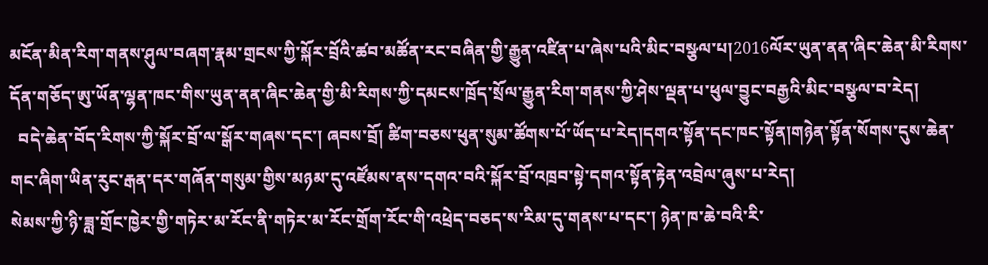མངོན་མིན་རིག་གནས་ཤུལ་བཞག་རྣམ་གྲངས་ཀྱི་སྐོར་བྲོའི་ཚབ་མཚོན་རང་བཞིན་གྱི་རྒྱུན་འཛིན་པ་ཞེས་པའི་མིང་བསྩལ་པ།2016ལོར་ཡུན་ནན་ཞིང་ཆེན་མི་རིགས་དོན་གཅོད་ཨུ་ཡོན་ལྷན་ཁང་གིས་ཡུན་ནན་ཞིང་ཆེན་གྱི་མི་རིགས་ཀྱི་དམངས་ཁྲོད་སྲོལ་རྒྱུན་རིག་གནས་ཀྱི་ཤེས་ལྡན་པ་ཕུལ་བྱུང་བརྒྱའི་མིང་བསྩལ་བ་རེད།
  བདེ་ཆེན་བོད་རིགས་ཀྱི་སྐོར་བྲོ་ལ་སྒོར་གཞས་དང་། ཞབས་བྲོ། ཚིག་བཅས་ཕུན་སུམ་ཚོགས་པོ་ཡོད་པ་རེད།དགའ་སྟོན་དང་ཁང་སྟོན།གཉེན་སྟོན་སོགས་དུས་ཆེན་གང་ཞིག་ཡིན་རུང་རྒན་དར་གཞོན་གསུམ་གྱིས་མཉམ་དུ་འཛོམས་ནས་དགའ་བའི་སྐོར་བྲོ་འཁྲབ་སྟེ་དགའ་སྟོན་རྟེན་འབྲེལ་ཞུས་པ་རེད།
སེམས་ཀྱི་ཉི་ཟླ་གྲོང་ཁྱེར་གྱི་གཏེར་མ་རོང་ནི་གཏེར་མ་རོང་གྲོག་རོང་གི་འཕྲེད་བཅད་ས་རིམ་དུ་གནས་པ་དང་། ཉེན་ཁ་ཆེ་བའི་རི་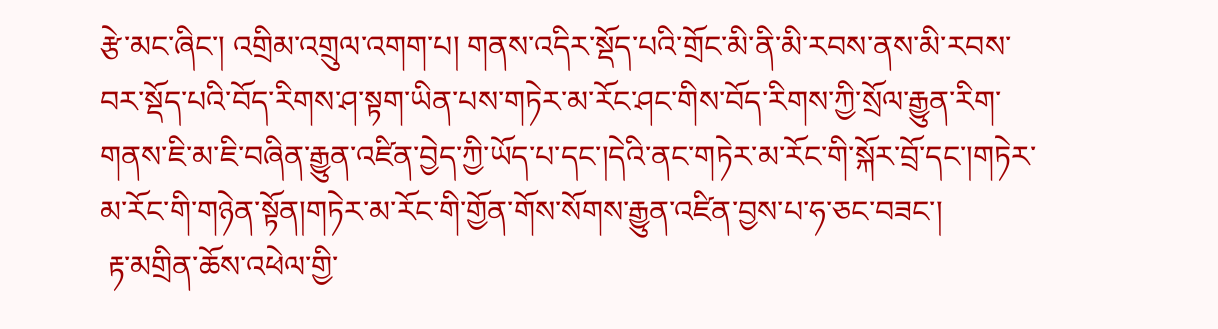རྩེ་མང་ཞིང་། འགྲིམ་འགྲུལ་འགག་པ། གནས་འདིར་སྡོད་པའི་གྲོང་མི་ནི་མི་རབས་ནས་མི་རབས་བར་སྡོད་པའི་བོད་རིགས་ཤ་སྟག་ཡིན་པས་གཏེར་མ་རོང་ཤང་གིས་བོད་རིགས་ཀྱི་སྲོལ་རྒྱུན་རིག་གནས་ཇི་མ་ཇི་བཞིན་རྒྱུན་འཛིན་བྱེད་ཀྱི་ཡོད་པ་དང་།དེའི་ནང་གཏེར་མ་རོང་གི་སྐོར་བྲོ་དང་།གཏེར་མ་རོང་གི་གཉེན་སྟོན།གཏེར་མ་རོང་གི་གྱོན་གོས་སོགས་རྒྱུན་འཛིན་བྱས་པ་ཧ་ཅང་བཟང་།
 རྟ་མགྲིན་ཆོས་འཕེལ་གྱི་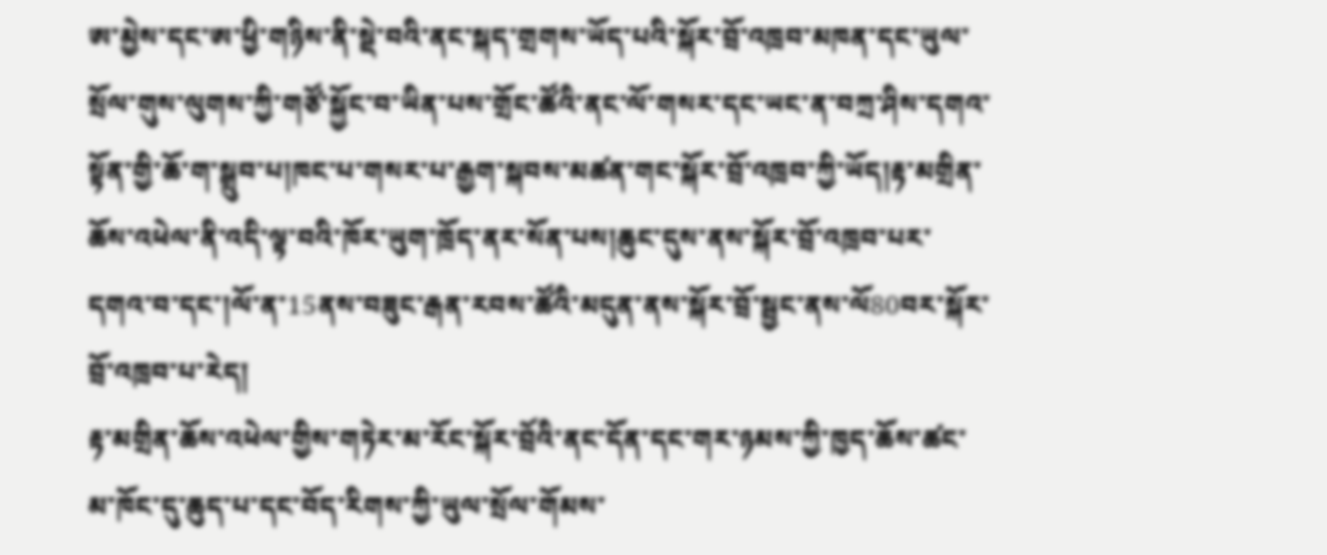ཨ་མྱེས་དང་ཨ་ཕྱི་གཉིས་ནི་སྡེ་བའི་ནང་སྐད་གྲགས་ཡོད་པའི་སྐོར་བྲོ་འཁྲབ་མཁན་དང་ཡུལ་སྲོལ་གུས་ལུགས་ཀྱི་གཙོ་སྐྱོང་བ་ཡིན་པས་གྲོང་ཚོའི་ནང་ལོ་གསར་དང་ཡང་ན་བཀྲ་ཤིས་དགའ་སྟོན་གྱི་ཆོ་ག་སྒྲུབ་པ།ཁང་པ་གསར་པ་རྒྱག་སྐབས་མཚན་གང་སྐོར་བྲོ་འཁྲབ་ཀྱི་ཡོད།རྟ་མགྲིན་ཆོས་འཕེལ་ནི་འདི་ལྟ་བའི་ཁོར་ཡུག་ཁྲོད་ནར་སོན་པས།ཆུང་དུས་ནས་སྐོར་བྲོ་འཁྲབ་པར་དགའ་བ་དང་།ལོ་ན་15ནས་བཟུང་རྒན་རབས་ཚོའི་མདུན་ནས་སྐོར་བྲོ་སྦྱང་ནས་ལོ80བར་སྐོར་བྲོ་འཁྲབ་པ་རེད།
རྟ་མགྲིན་ཆོས་འཕེལ་གྱིས་གཏེར་མ་རོང་སྐོར་བྲོའི་ནང་དོན་དང་གར་ཉམས་ཀྱི་ཁྱད་ཆོས་ཚང་མ་ཁོང་དུ་ཆུད་པ་དང་བོད་རིགས་ཀྱི་ཡུལ་སྲོལ་གོམས་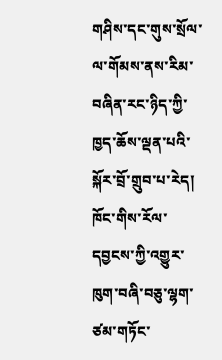གཤིས་དང་གུས་སྲོལ་ལ་གོམས་ནས་རིམ་བཞིན་རང་ཉིད་ཀྱི་ཁྱད་ཆོས་ལྡན་པའི་སྐོར་བྲོ་གྲུབ་པ་རེད།   ཁོང་གིས་རོལ་དབྱངས་ཀྱི་འགྱུར་ཁུག་བཞི་བཅུ་ལྷག་ཙམ་གཏོང་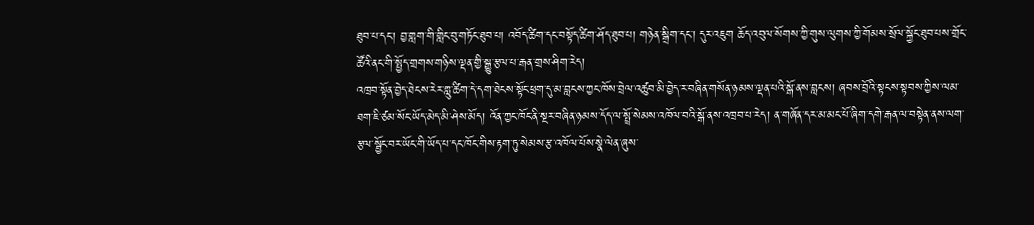ཐུབ་པ་དང་། བྱ་གླག་གི་གླིང་བུ་གཏོང་ཐུབ་པ། འབོད་ཚིག་དང་བསྟོད་ཚིག་ཤོད་ཐུབ་པ། གཉེན་སྒྲིག་དང་། དུར་འཇུག ཆོད་འབུལ་སོགས་ཀྱི་གུས་ལུགས་ཀྱི་གོམས་སྲོལ་སྐྱོང་ཐུབ་པས་གྲོང་ཚོའི་ནང་གི་སྤྱོད་གྲགས་གཉིས་ལྡན་གྱི་སྒྱུ་རྩལ་པ་རྒན་གྲས་ཤིག་རེད།
འཁྲབ་སྟོན་བྱེད་ཐེངས་རེར་གླུ་ཚིག་དེ་དག་ཐེངས་སྟོང་ཕྲག་དུ་མ་བླངས་ཀྱང་ཁོས་བྲེལ་འཚུབ་མི་བྱེད་ར་བཞིན་གསོན་ཉམས་ལྡན་པའི་སྒོ་ནས་བླངས། ཞབས་བྲོའི་སྟངས་སྟབས་ཀྱིས་ལམ་ཐག་ཇི་ཙམ་སོང་ཡོད་མེད་མི་ཤེས་མོད། འོན་ཀྱང་ཁོང་ནི་སྔར་བཞིན་ཉམས་དོད་ལ་སྤྲོ་སེམས་འཁོལ་བའི་སྒོ་ནས་འཁྲབ་པ་རེད། ན་གཞོན་དར་མ་མང་པོ་ཞིག་དགེ་རྒན་ལ་བསྟེན་ནས་ལག་རྩལ་སྦྱོང་བར་ཡོང་གི་ཡོད་པ་དང་ཁོང་གིས་རྟག་ཏུ་སེམས་རྩ་འཁོལ་པོས་སྣེ་ལེན་ཞུས་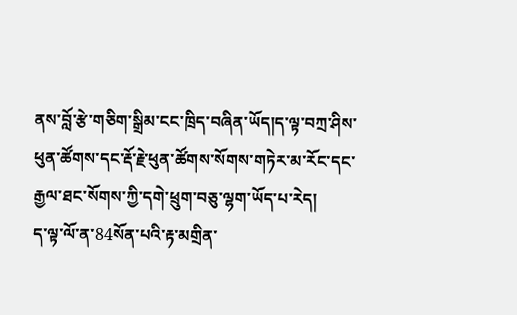ནས་བློ་རྩེ་གཅིག་སྒྲིམ་ངང་ཁྲིད་བཞིན་ཡོད།ད་ལྟ་བཀྲ་ཤིས་ཕུན་ཚོགས་དང་རྡོ་རྗེ་ཕུན་ཚོགས་སོགས་གཏེར་མ་རོང་དང་རྒྱལ་ཐང་སོགས་ཀྱི་དགེ་ཕྲུག་བཅུ་ལྷག་ཡོད་པ་རེད།
ད་ལྟ་ལོ་ན་84སོན་པའི་རྟ་མགྲིན་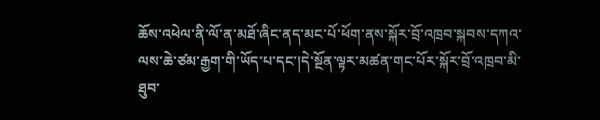ཆོས་འཕེལ་ནི་ལོ་ན་མཐོ་ཞིང་ནད་མང་པོ་ཕོག་ནས་སྐོར་བྲོ་འཁྲབ་སྐབས་དཀའ་ལས་ཆེ་ཙམ་རྒྱག་གི་ཡོད་པ་དང་།དེ་སྔོན་ལྟར་མཚན་གང་པོར་སྐོར་བྲོ་འཁྲབ་མི་ཐུབ་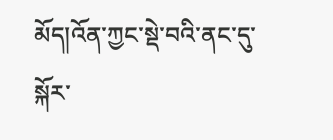མོད།འོན་ཀྱང་སྡེ་བའི་ནང་དུ་སྐོར་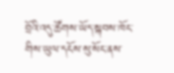བྲོའི་འདུ་ཚོགས་ཡོད་སྐབས་ཁོང་གིས་ཡུལ་དངོས་སུ་སོང་ནས་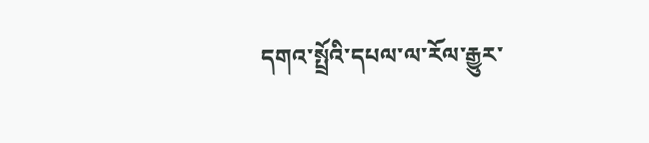དགའ་སྤྲོའི་དཔལ་ལ་རོལ་རྒྱུར་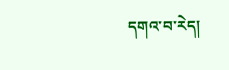དགའ་བ་རེད།